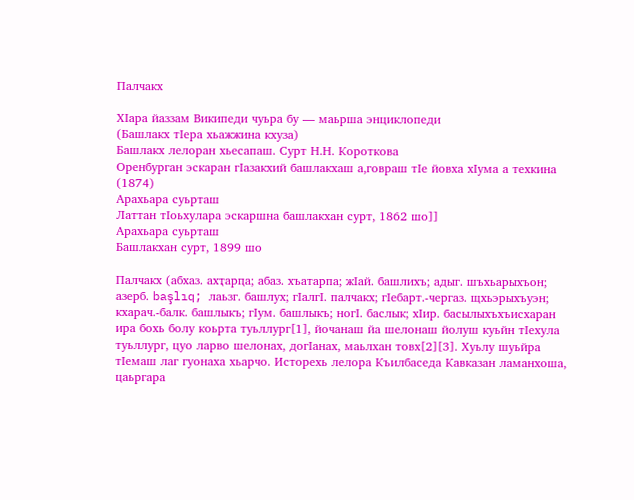Палчакх

ХӀара йаззам Википеди чуьра бу — маьрша энциклопеди
(Башлакх тӀера хьажжина кхуза)
Башлакх лелоран хьесапаш. Сурт Н.Н. Короткова
Оренбурган эскаран гӀазакхий башлакхаш а,говраш тӀе йовха хӀума а техкина (1874)
Арахьара суьрташ
Латтан тӀоьхулара эскаршна башлакхан сурт, 1862 шо]]
Арахьара суьрташ
Башлакхан сурт, 1899 шо

Палчакх (абхаз. ахҭарԥа; абаз. хъатарпа; жӀай. башлихъ; адыг. шъхьарыхъон; азерб. başlıq; лаьзг. башлух; гӀалгӀ. палчакх; гӀебарт.-чергаз. щхьэрыхъуэн; кхарач.-балк. башлыкъ; гӀум. башлыкъ; ногӀ. баслык; хӀир. басылыхъхъисхаран ира бохь болу коьрта туьллург[1], йочанаш йа шелонаш йолуш куьйн тӀехула туьллург, цуо ларво шелонах, догӀанах, маьлхан товх[2][3]. Хуьлу шуьйра тӀемаш лаг гуонаха хьарчо. Исторехь лелора Къилбаседа Кавказан ламанхоша, цаьргара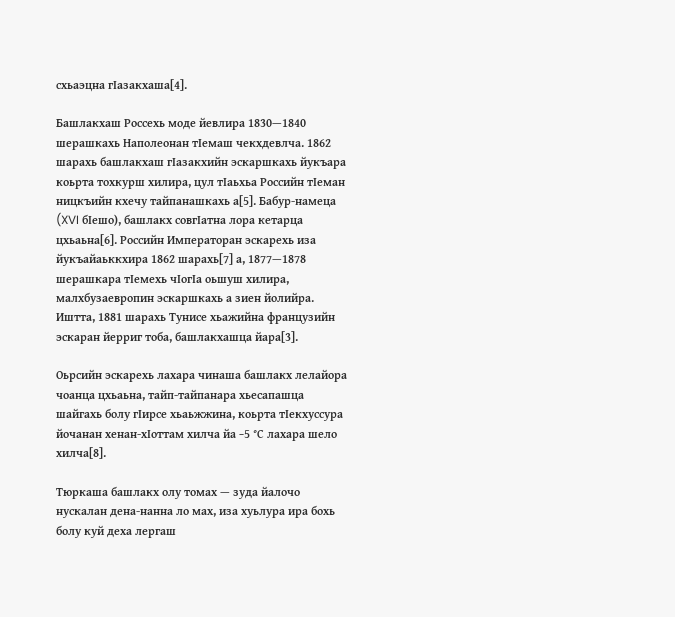схьаэцна гӀазакхаша[4].

Башлакхаш Россехь моде йевлира 1830—1840 шерашкахь Наполеонан тӀемаш чекхдевлча. 1862 шарахь башлакхаш гӀазакхийн эскаршкахь йукъара коьрта тохкурш хилира, цул тӀаьхьа Российн тӀеман ницкъийн кхечу тайпанашкахь а[5]. Бабур-намеца (XVI бӀешо), башлакх совгӀатна лора кетарца цхьаьна[6]. Российн Императоран эскарехь иза йукъайаьккхира 1862 шарахь[7] а, 1877—1878 шерашкара тӀемехь чӀогӀа оьшуш хилира, малхбузаевропин эскаршкахь а зиен йолийра. Иштта, 1881 шарахь Тунисе хьажийна французийн эскаран йерриг тоба, башлакхашца йара[3].

Оьрсийн эскарехь лахара чинаша башлакх лелайора чоанца цхьаьна, тайп-тайпанара хьесапашца шайгахь болу гӀирсе хьаьжжина, коьрта тӀекхуссура йочанан хенан-хӀоттам хилча йа −5 °С лахара шело хилча[8].

Тюркаша башлакх олу томах — зуда йалочо нускалан дена-нанна ло мах, иза хуьлура ира бохь болу куй деха лергаш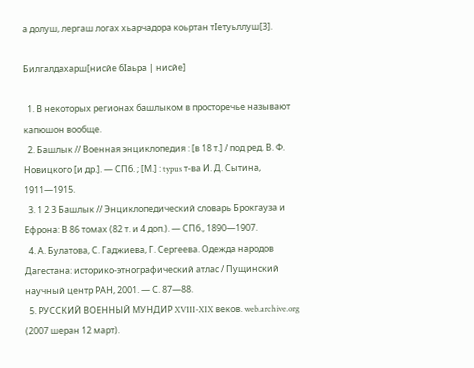а долуш, лергаш логах хьарчадора коьртан тӀетуьллуш[3].

Билгалдахарш[нисйе бӀаьра | нисйе]

  1. В некоторых регионах башлыком в просторечье называют капюшон вообще.
  2. Башлык // Военная энциклопедия : [в 18 т.] / под ред. В. Ф. Новицкого [и др.]. — СПб. ; [М.] : typus т-ва И. Д. Сытина, 1911—1915.
  3. 1 2 3 Башлык // Энциклопедический словарь Брокгауза и Ефрона: В 86 томах (82 т. и 4 доп.). — СПб., 1890—1907.
  4. А. Булатова, С. Гаджиева, Г. Сергеева. Одежда народов Дагестана: историко-этнографический атлас / Пущинский научный центр РАН, 2001. — С. 87—88.
  5. РУССКИЙ ВОЕННЫЙ МУНДИР XVIII-XIX веков. web.archive.org (2007 шеран 12 март).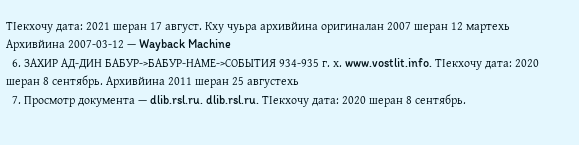ТӀекхочу дата: 2021 шеран 17 август. Кху чуьра архивйина оригиналан 2007 шеран 12 мартехь Архивйина 2007-03-12 — Wayback Machine
  6. ЗАХИР АД-ДИН БАБУР->БАБУР-НАМЕ->СОБЫТИЯ 934-935 г. х. www.vostlit.info. ТӀекхочу дата: 2020 шеран 8 сентябрь. Архивйина 2011 шеран 25 августехь
  7. Просмотр документа — dlib.rsl.ru. dlib.rsl.ru. ТӀекхочу дата: 2020 шеран 8 сентябрь.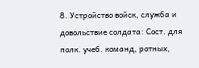8. Устройство войск, служба и довольствие солдата: Сост. для полк. учеб. команд, ротных,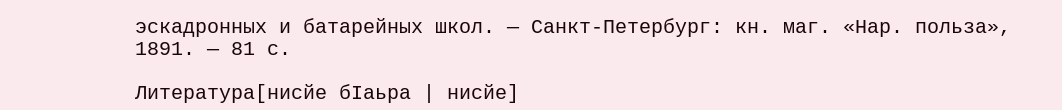эскадронных и батарейных школ. — Санкт-Петербург: кн. маг. «Нар. польза», 1891. — 81 с.

Литература[нисйе бӀаьра | нисйе]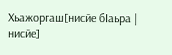Хьажоргаш[нисйе бӀаьра | нисйе]